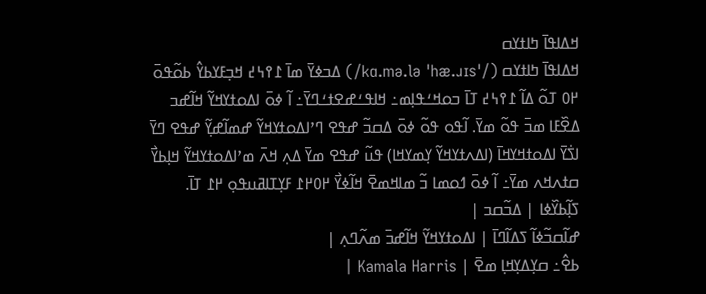ߞߡߊߟߊ߫ ߤߊߙߌߛ
ߞߡߊߟߊ߫ ߤߊߙߌߛ (/ˈkɑ.mə.lə ˈhæ.ɹɪs/) ߡߏߦߌ߫ ߘߊ߫ ߁߉߆߄ ߞߏ߲ߓߌߕߌ߮ ߕߋ߬ߟߋ߫ ߂߀ ߠߋ߬ ߡߊ߬ ߁߉߆߄ ߠߊ߫ ߏߋߞߑߟߊ߲ߘ߸ ߞߊߟߑߝߐߙߑߣߌ߫߸ ߊ߬ ߦߋ߫ ߊߡߋߙߌߞߌ߬ ߞߊ߬ߝߏ ߡߐ߰ߓߊ ߘߏ߫ ߟߋ߬ ߘߌ߫. ߊ߬ߟߋ ߟߋ߬ ߦߋ߫ ߡߛߏ߬ ߝߟߐ ߣߴߊߡߋߙߌߞߌ߬ ߝߘߊ߬ߝߌ߲߬ ߝߟߐ ߣߌ߫ ߊߖ߭ߌ߫ ߊߡߋߙߞߌߞߊ߫ (ߊߡߍߙߌߞߌ߬ ߌ߲ߘߌߞߊ) ߟߎ߬ ߝߟߐ ߘߌ߫ ߡߍ߲ ߞߍ߫ ߘߴߊߡߋߙߌߞߌ߬ ߞߊ߲ߕߌ߯ ߛߙߍߞߍ ߘߌ߫߸ ߊ߬ ߦߋ߫ ߗߋߘߊ ߏ߬ ߘߊߞߘߐ߫ ߞߊ߬ߦߌ߯ ߂߀߂߁ ߓߌ߲ߠߊߥߎߟߋ߲ ߂߁ ߠߊ߫.
ߖߊ߲߬ߕߌ߰ߦߊ | ߡߏ߬ߛߏ |
ߝߊ߬ߛߏ߬ߦߊ߬ ߖߡߊ߬ߣߊ߫ | ߊߡߋߙߌߞߌ߬ ߞߊ߬ߝߏ߫ ߘߍ߬ߣߍ߲ |
ߕߐ߮߸ ߛߌ߲ߡߌ߲ߞߊ߲ ߘߐ߫ | Kamala Harris |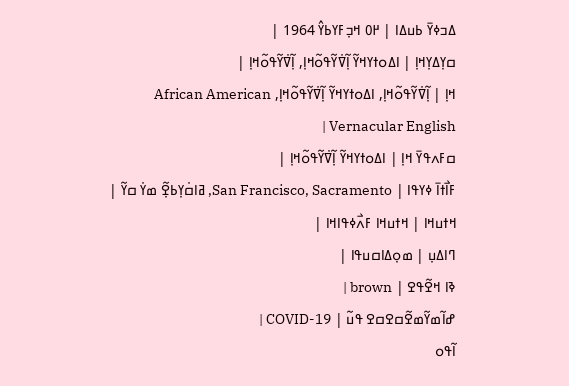ߡߏߦߌ߫ ߕߎߡߊ | ߂߀ ߞߏ߲ߓߌߕߌ߮ 1964 |
ߛߌ߲ߡߌ߲ߞߊ߲ | ߊߡߋߙߌߞߌ߬ ߊ߲߬ߜ߭ߌ߬ߟߋ߬ߞߊ߲, ߊ߲߬ߜ߭ߌ߬ߟߋ߬ߞߊ߲ |
ߞߊ߲ | ߊ߲߬ߜ߭ߌ߬ߟߋ߬ߞߊ߲, ߊߡߋߙߌߞߌ߬ ߊ߲߬ߜ߭ߌ߬ߟߋ߬ߞߊ߲, African American Vernacular English |
ߛߓߍߟߌ߫ ߞߊ߲ | ߊߡߋߙߌߞߌ߬ ߊ߲߬ߜ߭ߌ߬ߟߋ߬ߞߊ߲ |
ߓߊ߯ߙߊ߫ ߦߌߟߊ | San Francisco, Sacramento, ߥߊߛ߭ߌ߲ߕߐ߲߬ ߘߌ߭ ߛߌ߬ |
ߞߙߎߞߊ | ߞߙߎߞߊ ߓߍ߯ߦߟߊߞߊ |
ߣߊߡߎ߲ | ߘߋ߲ߡߊߛߎߟߊ |
ߢߊ ߞߐ߬ߟߐ | brown |
ߝߊ߬ߘߌ߬ߘߐ߬ߛߐߛߐ ߟߎ߬ | COVID-19 |
ߊ߬ߟߋ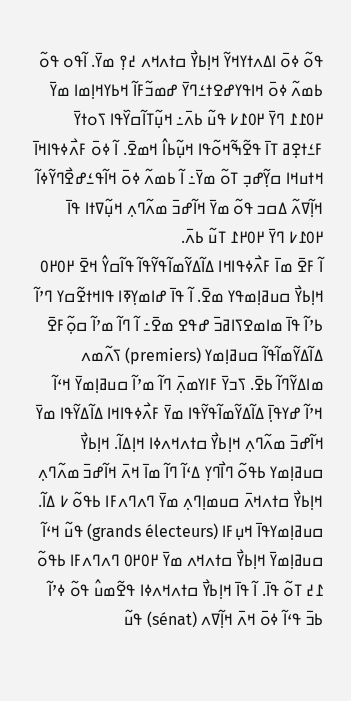ߟߋ߬ ߦߋ߫ ߊߡߍߙߌߞߌ߬ ߞߊ߲ߕߌ߯ ߛߙߍߞߍ ߄߉߲ ߘߌ߫. ߊ߬ߟߋ ߟߋ߬ ߕߘߍ߬ ߦߋ߫ ߞߊߟߌߝߐߙߑߣߌ߫ ߝߘߏ߬ߓߊ߬ ߞߕߌߞߊ߲ߘߊ ߘߌ߫ ߂߀߁߁ ߣߌ߫ ߂߀߁߇ ߟߎ߬ ߕߍ߫߸ ߞߎ߲߬ߠߊ߬ߛߌ߰ߟߊ ߖߋߙߌ߫ ߓߑߙߐ߲ߥ ߠߊ߫ ߟߐ߬ߒ߬ߞߋ߬ߟߊ ߞߎ߲߬ߕߊ߮ ߞߘߐ߫. ߊ߬ ߦߋ߫ ߓߍ߯ߦߟߊߞߊ߫ ߞߙߎߞߊ ߛߌ߲߬ߝߏ߲ ߠߋ߬ ߘߌ߫߸ ߊ߬ ߕߘߍ߬ ߦߋ߫ ߞߊ߬ߟߑߝߐ߯ߣߌ߬ߦߊ߬ ߞߊ߲߬ߜߍ߬ ߡߛߏ ߟߋ߬ ߘߌ߫ ߞߊ߬ߝߏ߫ ߘߍ߬ߣߍ߲ ߞߎ߲߬ߜߙߊ ߟߊ߫ ߂߀߁߇ ߣߌ߫ ߂߀߂߁ ߠߎ߬ ߕߍ߫.
ߊ߬ ߓߐ߫ ߘߊ߫ ߓߍ߯ߦߟߊߞߊ ߡߊ߬ߡߌ߬ߘߊ߬ߟߌ߬ߟߊ߬ ߟߊ߬ߛߌ߮ ߞߐ߫ ߂߀߂߀ ߞߊ߲ߕߌ߯ ߛߎߥߊ߲ߘߟߌ ߘߐ߫. ߊ߬ ߟߊ߫ ߝߊߘߌ߲ߧߊ ߟߊߞߙߐ߬ߛߌ ߣߴߊ߬ ߕߴߊ߬ ߟߊ߫ ߘߊߘߐߖߊߥߏ߫ ߝߟߐ ߘߐ߫߸ ߊ߬ ߣߊ߬ ߘߴߊ߬ ߛߋ߲߬ߓߐ߫ ߡߊ߬ߡߌ߬ߘߊ߬ߟߊ߬ ߛߎߥߊ߲ߘߌ (premiers) ߖߍ߬ߘߍ ߘߊߡߌ߬ߣߊ߬ ߕߐ߫. ߖߏߌ߫ ߓߊߌߘߍ߲߫ ߣߊ߬ ߘߴߊ߬ ߛߎߥߊ߲ߘߌ߫ ߞߵߊ߬ ߞߴߊ߬ ߝߌߟߊ߲߫ ߡߊ߬ߡߌ߬ߘߊ߬ߟߌ߬ߟߊ ߘߌ߫ ߓߍ߯ߦߟߊߞߊ ߡߊ߬ߡߌ߬ߟߊ ߘߌ߫ ߞߊ߬ߝߏ߫ ߘߍ߬ߣߍ߲ ߞߊ߲ߕߌ߯ ߛߙߍߞߍߦߊ ߞߊ߲ߡߊ߬. ߞߊ߲ߕߌ߯ ߛߎߥߊ߲ߘߌ ߕߟߋ߬ ߣߊ߯ߣߌ߲ ߡߵߊ߬ ߣߊ߬ ߘߊ߫ ߞߍ߫ ߞߊ߬ߝߏ߫ ߘߍ߬ߣߍ߲ ߞߊ߲ߕߌ߯ ߛߙߍߞߍ߫ ߛߎߘߊ߲ߣߍ߲ ߘߌ߫ ߣߍߣߍߓߊ ߕߟߋ߬ ߇ ߡߊ߬. ߛߎߥߊ߲ߘߌߟߊ߫ ߞߎ߲ߓߊ (grands électeurs) ߟߎ߬ ߞߵߊ߬ ߛߎߥߊ߲ߘߌ߫ ߞߊ߲ߕߌ߯ ߛߙߍߞߍ ߘߌ߫ ߂߀߂߀ ߣߍߣߍߓߊ ߕߟߋ߬ ߁߄ ߠߋ߬ ߟߊ߫. ߊ߬ ߟߊ߫ ߞߊ߲ߕߌ߯ ߛߙߍߞߍߦߊ ߟߐ߬ߘߎ߮ ߟߋ߬ ߦߴߊ߬ ߕߏ߫ ߟߵߊ߬ ߦߋ߫ ߞߍ߫ ߞߊ߲߬ߜߍ (sénat) ߟߎ߬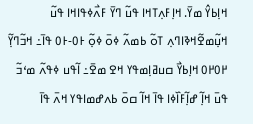ߞߊ߲ߕߌ߮ ߘߌ߫. ߞߊ߲ߓߍ߲ߠߞߊ ߟߎ߬ ߣߌ߫ ߓߍ߯ߦߟߊߞߊ ߟߎ߬ ߞߎ߲߬ߘߐ߬ߞߢߊߣߍ߲ ߠߋ߬ ߕߘߍ߬ ߦߋ߫ ߦߋ߲߬ ߅߀-߅߀ ߟߊ߫߸ ߞߏ߬ߣߌ߲߬ ߂߀߂߀ ߞߊ߲ߕߌ߯ ߛߎߥߊ߲ߘߟߌ ߞߐ ߘߐ߫߸ ߊ߬ߟߎ ߦߟߍ߬ ߘߵߏ߬ ߟߎ߫ ߞߊ߲߬ ߝߊ߲߬ߓߊ߰ߦߊ ߟߊ߫ ߞߊ߬ ߛߋ߫ ߕߍߝߘߊߟߌ ߞߍ߫ ߟߊ߫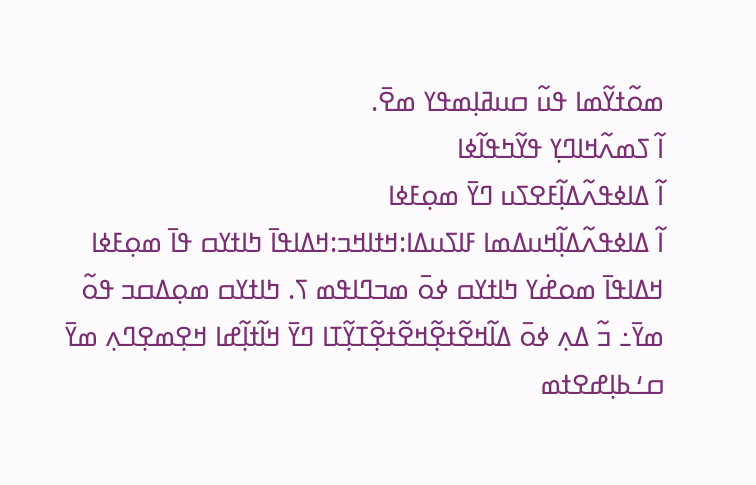ߘߋ߬ߙߌ߬ߘߊ ߟߎ߬ ߛߎߥߊ߲ߘߟߌ ߘߐ߫.
ߊ߬ ߖߘߍ߬ߞߊߣߌ߲ ߟߌ߬ߤߟߊ߬ߦߊ
ߊ߬ ߡߊߦߟߍ߬ߡߊ߲߬ߓߐߖߎ ߣߌ߫ ߘߋ߲ߓߦߊ
ߊ߬ ߡߊߦߟߍ߬ߡߊ߲߬ߞߎߡߘߊ ߓߊߖߎߡߊ:ߞߙߊߞߏ:ߞߡߊߟߊ߫ ߤߊߙߌߛ ߟߊ߫ ߘߋ߲ߓߦߊ
ߞߡߊߟߊ߫ ߘߋߝ߭ߌ ߤߊߙߌߛ ߦߋ߫ ߘߏߣߊߟߘ ߖ. ߤߊߙߌߛ ߘߋ߲ߡߛߏ ߟߋ߬ ߘߌ߫߸ ߏ߬ ߡߍ߲ ߦߋ߫ ߡߊ߬ߞߐ߬ߙߐ߲߬ߞߐ߬ߙߐ߲߬ߠߌ߲߬ߠߊ ߣߌ߫ ߞߊ߬ߙߊ߲߬ߝߊ ߞߐ߲ߘߐ߲ߣߍ߲ ߘߌ߫ ߛߑߕߊ߲ߝߐߙߘ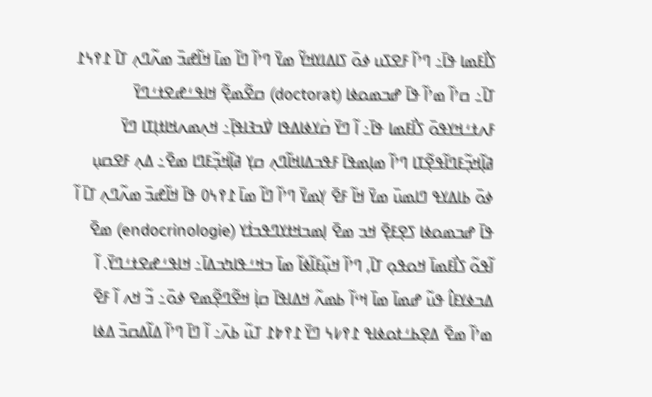ߖߊ߯ߓߘߊ ߟߊ߫߸ ߣߴߊ߬ ߓߐߖߎ ߦߋ߫ ߖߊߡߊߌߞߌ߬ ߘߌ߫ ߣߴߊ߬ ߣߊ߬ ߘߊ߫ ߞߊ߬ߝߏ߫ ߘߍ߬ߣߍ߲ ߠߊ߫ ߁߉߆߁ ߠߊ߫߸ ߛߴߊ߬ ߘߴߊ߬ ߟߊ߫ ߝߏߘߋߦߊ (doctorat) ߛߐ߬ߘߐ߲߬ ߞߊߟߑߝߐߙߑߣߌ߫ ߓߍߙߑߞߌߟߋ߫ ߖߊ߯ߓߘߊ ߟߊ߫߸ ߊ߬ ߣߌ߫ ߛ߭ߌߦߊߡߟߊ ߜ߭ߏߔߊߟߊ߲߫߸ ߞߍ߲ߘߍߞߊߙߊ߲ߠߊ ߣߌ߫ ߥߊ߲߬ߞߏ߲߬ߓߣߊ߬ߟߐ߲߬ߠߊ ߣߴߊ߬ ߘߊ߲ߘߟߊ߫ ߓߟߏߡߊߞߊ߬ߣߍ߲ ߛߌ߲ ߥߊ߲߬ߞߏ߲߬ߓߣߊ ߘߐ߫߸ ߡߍ߲ ߓߐߛߎ߲ ߦߋ߫ ߕߊߡߌߟ ߣߊߘߎ߫ ߘߌ߫ ߞߊ߬ ߓߐ߫ ߌ߲ߘߌ߫ ߣߴߊ߬ ߣߊ߬ ߘߊ߫ ߁߉߆߀ ߟߊ߫ ߞߊ߬ߝߏ߫ ߘߍ߬ߣߍ߲ ߠߊ߫ ߊ߬ ߟߊ߫ ߝߏߘߋߦߊ ߖߐ߲ߓߐ߲߫ ߞߏ ߘߐ߫ ߊ߲ߘߏߞߙߌߣߟߏߗ߭ߌ (endocrinologie) ߘߐ߫ ߊ߬ߟߋ߬ ߖߊ߯ߓߘߊ߫ ߞߋߟߋ߲ ߠߊ߫, ߣߴߊ߬ ߞߎ߲߬ߓߊ߬ߦߊ߬ ߘߊ߫ ߏߞߑߟߊߤߏߡߊ߫߸ ߞߊߟߑߝߐߙߑߣߌ߫. ߊ߬ ߡߏߦߌߓߊ߮ ߟߎ߬ ߝߘߊ߫ ߘߊ߫ ߞߵߊ߬ ߕߘߍ߬ ߞߡߊߟߊ߫ ߛߊ߲߭ ߞߐ߬ߣߐ߲߬ߘߐ ߦߋ߫߸ ߏ߬ ߞߍ ߊ߬ ߓߐ߫ ߘߴߊ߬ ߘߐ߫ ߡߐ߲ߕߑߙߋߦߊߟ ߁߉߇߆ ߣߌ߫ ߁߉߈߁ ߠߎ߬ ߕߍ߫߸ ߊ߬ ߣߊ߫ ߣߴߊ߬ ߡߊ߬ߡߛߏ߫ ߡߦߊ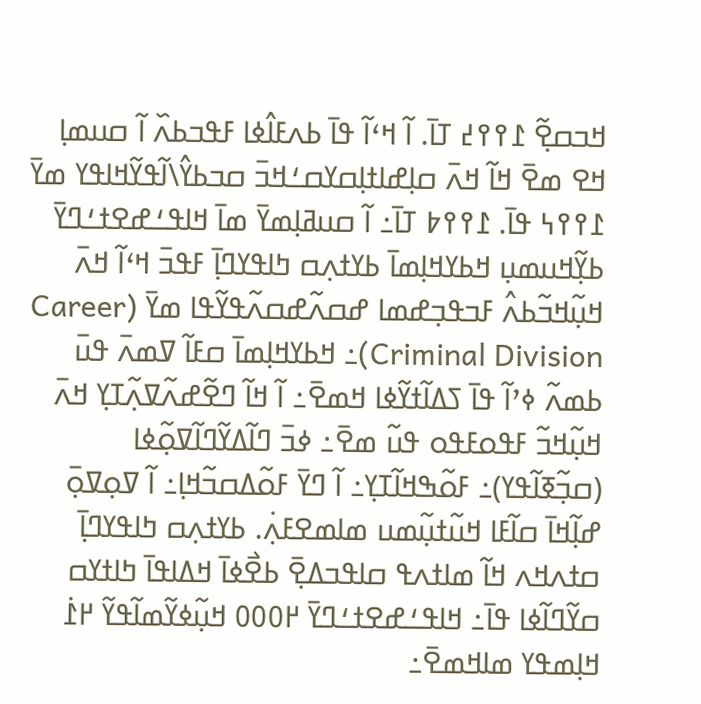ߞߏߛߐ߲߬ ߁߉߉߄ ߠߊ߫. ߊ߬ ߞߵߊ߬ ߟߊ߫ ߕߍߓߊ߮ߦߊ ߓߟߏߕߍ߰ ߊ߬ ߛߎߘߊ߲ ߞߐ ߘߐ߫ ߞߊ߬ ߞߍ߫ ߛߊ߲ߝߊߙߊ߲ߛߌߛߑߞߏ߫ ߛߏߕߌ߮\ߊ߬ߟߌ߬ߞߊߟߌ ߘߌ߫ ߁߉߉߆ ߟߊ߫. ߁߉߉߈ ߠߊ߫߸ ߊ߬ ߛߎߥߊ߲ߘߌ߫ ߘߊ߫ ߞߊߟߑߝߐߙߑߣߌ߫ ߕߌ߲߬ߞߎߘߎ߲ ߞߕߌߞߊ߲ߘߊ߫ ߕߌߙߍ߲ߛ ߤߊߟߌߣߊ߲߫ ߓߟߏ߫ ߞߵߊ߬ ߞߍ߫ ߞߎ߲߬ߞߏ߬ߕߍ߮ ߓߏߟߏ߲ߝߘߊ ߝߛߍ߬ߝߛߍ߬ߟߌ߬ߟߊ ߘߌ߫ (Career Criminal Division)߸ ߞߕߌߞߊ߲ߘߊ߫ ߛߓߊ߬ ߜߘߍ߫ ߟߎ߫ ߕߘߍ߬ ߦߴߊ߬ ߟߊ߫ ߖߡߊ߬ߙߌ߬ߦߊ ߞߘߐ߫߸ ߊ߬ ߞߊ߬ ߣߐ߬ߝߍ߬ߜߍ߲߬ߠߌ߲ ߞߍ߫ ߞߎ߲߬ߞߏ߬ ߓߟߋߓߟߋ ߟߎ߬ ߘߐ߫߸ ߦߏ߫ ߣߊ߬ߡߌ߬ߣߊ߬ߜߋ߲߬ߦߊ (ߛߏ߲߬ߧߊ߬ߟߌ)߸ ߓߋ߬ߒߞߊ߬ߠߌ߲߸ ߊ߬ ߣߌ߫ ߓߋ߬ߡߛߏ߬ߞߊ߲߸ ߊ߬ ߜߋ߲ߜߋ߲߫ ߝߊ߲߬ߞߊ߫ ߛߊ߬ߓߊ ߞߎ߬ߙߎ߲߬ߘߎ ߘߊߘߐߓߍ߲߭. ߕߌߙߍ߲ߛ ߤߊߟߌߣߊ߲߫ ߛߙߍߞߍ ߞߊ߬ ߘߊߙߍߟ ߛߊߟߏߡߐ߲߫ ߕߐ߯ߦߊ߫ ߞߡߊߟߊ߫ ߤߊߙߌߛ ߛߌ߬ߣߊ߬ߦߊ ߟߊ߫߸ ߞߊߟߑߝߐߙߑߣߌ߫ ߂߀߀߀ ߞߎ߲߬ߦߌ߬ߘߊ߬ߟߌ߬ ߂߁߭ ߞߊ߲ߘߟߌ ߘߊߞߘߐ߫߸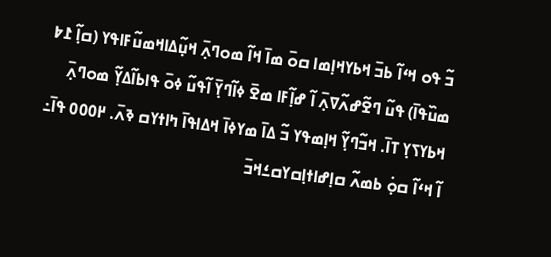ߏ߬ ߟߋ ߞߵߊ߬ ߕߏ߫ ߞߕߌߞߊ߲ߘߊ ߛߋ߫ ߘߊ߫ ߞߊ߬ ߘߋߣߍ߲߫ ߞߎ߲߬ߡߊߞߘߎ߬ߓߊߟߌ (ߛߊ߲߬ ߁߈ ߘߎ߰ߟߊ߫) ߟߎ߬ ߣߐ߬ߝߍ߬ߜߍ߲߫ ߊ߬ ߝߊ߲߬ߓߊ ߘߐ߫ ߦߊ߬ߣߌ߲߫ ߊ߬ߟߎ߬ ߦߋ߫ ߟߊߕߊ߬ߡߌ߲߬ ߘߋߣߍ߲߫ ߞߕߌߖߌ߲ ߠߊ߫. ߞߏ߬ߣߌ߲߬ ߞߊ߲ߘߟߌ ߏ߬ ߡߊ߫ ߘߌߦߊ߫ ߞߡߊߟߊ߫ ߤߊߙߌߛ ߢߍ߫. ߂߀߀߀ ߟߊ߫߸ ߊ߬ ߞߵߊ߬ ߛߋ߲߭ ߕߘߍ߬ ߛߊ߲ߝߊߙߊ߲ߛߌߛߑߞߏ߫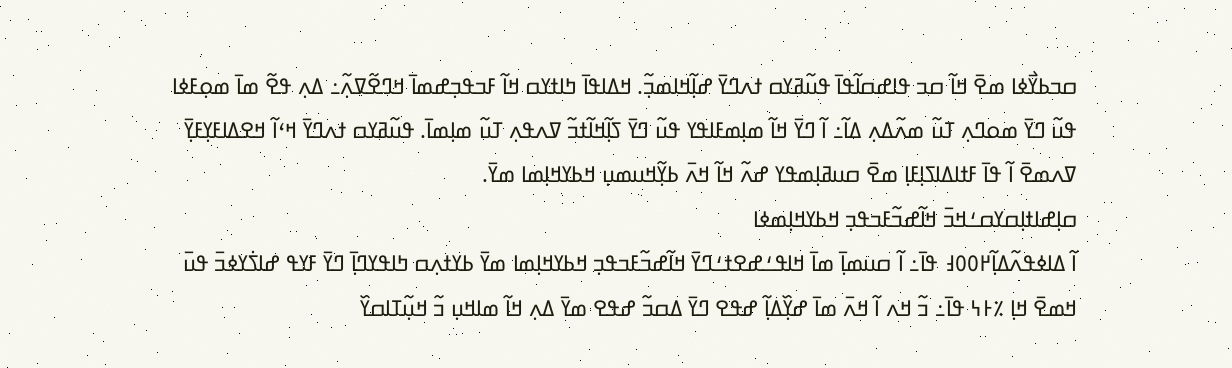ߛߏߕߌ߯ߦߊ ߘߐ߫ ߞߊ߬ ߛߏ ߟߊߝߛߊ߬ߟߊ߫ ߟߎ߬ߥߌߛ ߙߍߣߌ߫ ߝߊ߲߬ߞߊߘߏ߲߬. ߞߡߊߟߊ߫ ߤߊߙߌߛ ߞߊ߬ ߓߏߟߏ߲ߝߘߊ߫ ߞߣߐ߬ߜߍ߲߬߸ ߡߍ߲ ߟߐ߬ ߘߊ߫ ߘߋ߲ߓߦߊ ߟߎ߬ ߣߌ߫ ߘߋߣߍ߲ ߠߎ߬ ߘߍ߬ߡߍ߲ ߡߊ߬߸ ߊ߬ ߣߌ߫ ߞߊ߬ ߘߊ߲ߘߓߊߟߌ ߟߎ߬ ߣߌ߫ ߖߊ߲߬ߞߊ߬ߙߏ߬ ߜߍߟߍ߲ ߠߎ߬ ߘߊ߲ߘߊ߫. ߟߎ߬ߥߌߛ ߙߍߣߌ߫ ߞߵߊ߬ ߞߐߡߊߓߌ߲ߓߌ߲߫ ߜߍߘߐ߫ ߊ߬ ߟߊ߫ ߓߙߊߡߊߖߊ߲ߓߊ߲ ߘߐ߫ ߛߎߥߊ߲ߘߟߌ ߝߍ߬ ߞߊ߬ ߞߍ߫ ߕߌ߲߬ߞߎߘߎ߲ ߞߕߌߞߊ߲ߘߊ ߘߌ߫.
ߛߊ߲ߝߊߙߊ߲ߛߌߛߑߞߏ߫ ߞߊ߬ߝߏ߬ߓߏߟߏ߲ ߞߕߌߞߊ߲ߘߦߊ
ߊ߬ ߡߊߦߟߍ߬ߡߊ߲߬߂߀߀߃ ߟߊ߫߸ ߊ߬ ߛߎߘߊ߲߫ ߘߊ߫ ߞߊߟߑߝߐߙߑߣߌ߫ ߞߊ߬ߝߏ߬ߓߏߟߏ߲ ߞߕߌߞߊ߲ߘߊ ߘߌ߫ ߕߌߙߍ߲ߛ ߤߊߟߌߣߊ߲߫ ߣߌ߫ ߓߌߟ ߝߊߖ߭ߌߦߏ߫ ߟߎ߫ ߞߘߐ߫ ߞߊ߲ ٪߅߆ ߟߊ߫߸ ߏ߬ ߞߍ ߊ߬ ߞߍ߫ ߘߊ߫ ߝߌ߲߰ߡߊ߲߬ ߝߟߐ ߣߌ߫ ߡߛߏ߬ ߝߟߐ ߘߌ߫ ߡߍ߲ ߞߊ߬ ߘߊߞߎ߲ ߏ߬ ߞߎ߲߬ߠߊߛߌ߰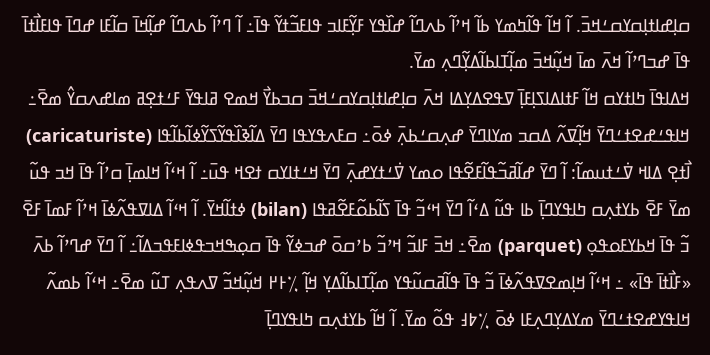ߛߊ߲ߝߊߙߊ߲ߛߌߛߑߞߏ߫. ߊ߬ ߞߊ߬ ߟߊ߬ߤߘߌ ߕߊ߬ ߞߴߊ߬ ߕߍߣߊ߬ ߝߊ߰ߟߌ ߓߌ߲߬ߓߊߏ ߟߊߓߏ߬ߙߌ߬ ߟߊ߫߸ ߊ߬ ߣߴߊ߬ ߕߍߣߊ߬ ߝߊ߲߬ߞߊ߫ ߛߊ߬ߓߊ ߝߣߊ߫ ߟߊߓߊ߯ߙߊ߫ ߟߊ߫ ߝߏߣߴߊ߬ ߞߍ߫ ߘߊ߫ ߞߎ߲߬ߞߏ߫ ߘߊ߲߬ߠߊߕߊ߬ߡߌ߲߬ߣߍ߲ ߘߌ߫.
ߞߡߊߟߊ߫ ߤߊߙߌߛ ߞߊ߬ ߓߙߊߡߊߖߊ߲ߓߊ߲߫ ߜߟߐߡߌ߲ߡߊ ߞߍ߫ ߛߊ߲ߝߊߙߊ߲ߛߌߛߑߞߏ߫ ߛߏߕߌ߯ ߞߘߐ ߥߊߟߌ߫ ߓߑߙߐ߲ߥ ߘߊߝߍߛߌ߮ ߘߐ߫߸ ߞߊߟߑߝߐߙߑߣߌ߫ ߞߊ߲߬ߜߍ߬ ߡߛߏ ߘߌߊߣߌ߫ ߝߍ߲ߛߑߕߍ߲߫ ߦߋ߫߸ ߛߓߍߟߌߟߊ ߣߌ߫ ߡߊ߬ߢߊ߰ߟߌ߬ߖߌ߬ߦߊ߬ߕߊ߬ߟߊ (caricaturiste) ߊ߯ߙߐ߲ ߡߊߞ ߜ߭ߑߙߎߘߊ߬: ߊ߬ ߣߌ߫ ߝߊ߬ߥߏ߬ߟߊ߬ߓߐ߬ߟߊ ߋߘߌ ߜ߭ߑߙߌߝߍ߲߫ ߣߌ߫ ߞߑߙߊߌߛ ߙߐߞ ߟߎ߫߸ ߊ߬ ߞߵߊ߬ ߞߊߘߊ߲߫ ߛߴߊ߬ ߟߊ߫ ߞߏ ߟߎ߬ ߘߌ߫ ߓߐ߫ ߕߌߙߍ߲ߛ ߤߊߟߌߣߊ߲߫ ߕߊ ߟߎ߬ ߡߵߊ߬ ߣߌ߫ ߞߵߏ߬ ߟߊ߫ ߖߊ߬ߕߋ߬ߓߐ߬ߥߟߊ (bilan) ߦߙߊ߬ߞߌ߫. ߊ߬ ߞߵߊ߬ ߡߊߜߟߍ߬ߦߊ߫ ߞߴߊ߬ ߓߘߊ߫ ߓߐ߫ ߏ߬ ߟߊ߫ ߞߕߌߓߋߟߋ߲ (parquet) ߘߐ߫߸ ߞߏ߫ ߓߊߏ߬ ߞߴߏ߬ ߕߴߛߋ߫ ߝߏߦߌ߬ ߟߊ߫ ߛߋ߲ߒߞߏߟߦߊߓߟߏߡߊ߬߸ ߊ߬ ߣߌ߫ ߝߣߴߊ߬ ߕߍ߫ «ߓߊ߯ߙߊ߫ ߟߊ߫» ߸ ߞߵߊ߬ ߞߊ߲ߘߐߜߟߍ߬ߦߊ߫ ߏ߬ ߟߊ߫ ߟߊ߬ߥߛߎ߬ߟߌ ߘߊ߲߬ߠߊߕߊ߬ߡߌ߲ ߞߊ߲߬ ٪߅߂ ߞߎ߲߬ߞߏ߬ ߜߍߟߍ߲ ߠߎ߬ ߘߐ߫߸ ߞߵߊ߬ ߕߘߍ߬ ߞߊߟߌߝߐߙߑߣߌ߫ ߘߌߡߌ߲ߣߍ߲ߓߊ ߦߋ߫ ٪߈߃ ߟߋ߬ ߘߌ߫. ߊ߬ ߞߊ߬ ߕߌߙߍ߲ߛ ߤߊߟߌߣߊ߲߫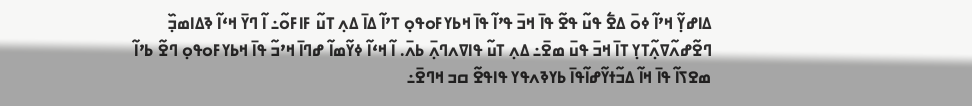ߡߊߝߌ߲߬ ߞߴߊ߬ ߦߋ߫ ߡߐ߱ ߟߎ߬ ߟߐ߬ ߟߊ߫ ߞߏ߫ ߟߴߊ߬ ߟߊ߫ ߞߕߌߓߋߟߋ߲ ߠߴߊ߬ ߡߊ߫ ߡߍ߲ ߠߎ߬ ߓߊߓߋ߬߸ ߊ߬ ߣߌ߫ ߞߵߊ߬ ߢߡߊߘߏ߲߰ ߣߐ߬ߝߍ߬ߜߍ߲߬ߠߌ߲ ߠߊ߫ ߞߏ߫ ߟߎ߫ ߘߐ߫߸ ߡߍ߲ ߠߎ߬ ߟߊߜߍߣߍ߲߫ ߕߍ߫. ߊ߬ ߞߵߊ߬ ߦߌ߬ߘߊ߬ ߝߣߊ߫ ߞߴߏ߬ ߟߊ߫ ߞߕߌߓߋߟߋ߲ ߣߐ߬ ߕߴߊ߬ ߘߐߖߊ߬ ߟߊ߫ ߞߊ߬ ߡߏ߬ߙߌ߬ߝߊ߬ߟߊ߫ ߕߌߢߍߟߌ ߟߊߟߐ߬ ߛߏ ߞߣߐ߫߸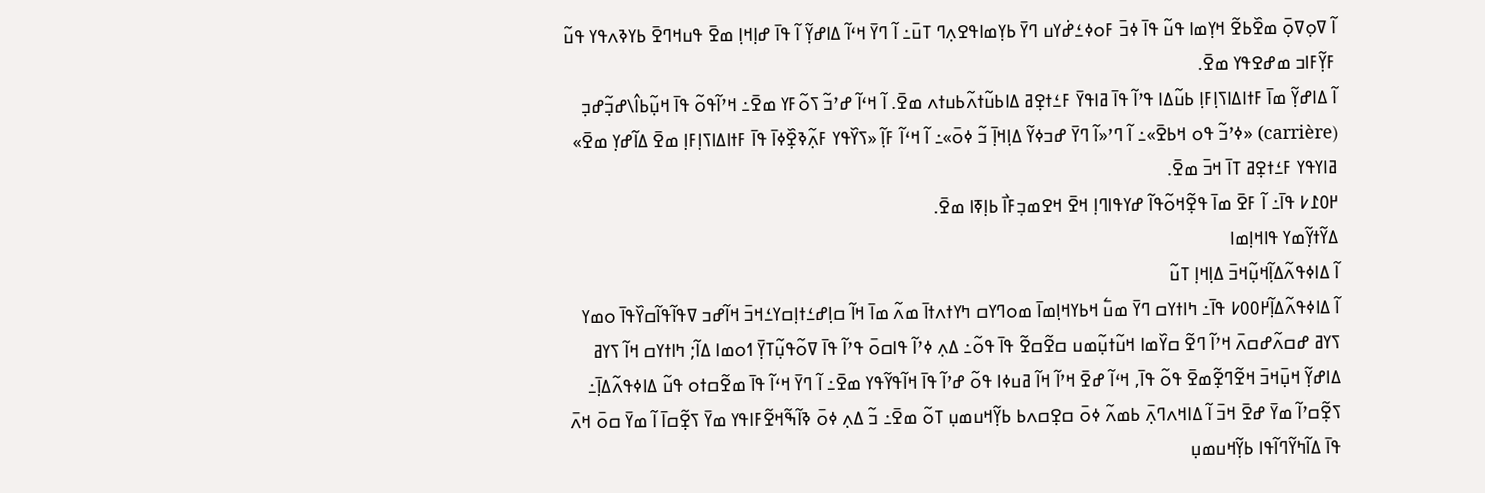ߊ߬ ߜߋ߲ߜߋ߲߫ ߘߐ߰ߕߐ߬ ߞߌ߲ߘߊ ߟߎ߬ ߟߊ߫ ߦߏ߫ ߓߋߦߑߝ߭ߌߎ ߣߌ߫ ߕߌ߲ߘߊߟߐߍ߲ߣ ߠߎ߫߸ ߊ߬ ߣߌ߫ ߞߵߊ߬ ߡߊߝߌ߲߬ ߊ߬ ߟߊ߫ ߝߊ߲ߞߊ߲ ߘߐ߫ ߟߎߞߣߐ߫ ߕߌߢߍߟߌ ߟߎ߬ ߓߌ߲߬ߓߊߏ ߘߝߐߟߌ ߘߐ߫.
ߊ߬ ߡߊߝߌ߲߬ ߘߊ߫ ߓߙߊߡߊߖߊ߲ߓߊ߲ ߕߎ߬ߡߊ ߟߴߊ߬ ߟߊ߫ ߥߊߟߌ߫ ߓߑߙߐ߲ߥ ߡߊߕߎ߬ߙߍ߬ߕߎߙߍ ߘߐ߫. ߊ߬ ߞߵߊ߬ ߝߴߏ߬ ߖߋ߬ߓߌ ߘߐ߫߸ ߞߴߊ߬ߟߋ߬ ߟߊ߫ ߞߎ߲߬ߕߊ߮\ߝߏ߲߬ߝߏ߲ (carrière) «ߦߴߏ߬ ߟߋ ߞߕߐ߫»߸ ߊ߬ ߣߴ«ߊ߬ ߣߌ߫ ߝߏߦߌ߬ ߡߊ߲ߞߊ߲߫ ߏ߬ ߦߋ߫»߸ ߊ߬ ߞߵߊ߬ ߓߊ߲߬ «ߖߌ߰ߟߌ ߓߍ߲߬ߢߐ߲߰ߦߊ߫ ߟߊ߫ ߓߙߊߡߊߖߊ߲ߓߊ߲ ߘߐ߫ ߡߊ߬ߝߌ߲ ߘߐ߫» ߥߊߌߟߌ ߓߑߙߐ߲ߥ ߠߊ߫ ߞߏ߫ ߘߐ߫.
߂߀߁߇ ߟߊ߫߸ ߊ߬ ߓߐ߫ ߘߊ߫ ߟߐ߲߬ߞߋ߬ߟߊ߬ ߝߌߟߊߣߊ߲ ߞߐ߫ ߞߐߘߏ߲ߓߊ߯ ߕߊ߲ߧߊ ߘߐ߫.
ߡߌ߬ߙߌ߲߬ߘߌ ߟߊߞߊ߲ߘߊ
ߊ߬ ߡߊߦߟߍ߬ߡߊ߲߬ߞߎ߲߬ߞߏ߫ ߡߊ߲ߞߊ߲ ߠߎ߬
ߊ߬ ߡߊߦߟߍ߬ߡߊ߲߬߂߀߀߇ ߟߊ߫߸ ߤߊߙߌߛ ߣߌ߫ ߘߎ߱ ߞߕߌߞߊ߲ߘߊ߫ ߘߋߣߌߛ ߤߌߙߍߙߊ߫ ߘߍ߬ ߘߊ߫ ߞߊ߬ ߛߊ߲ߝߑߙߊ߲ߛߌߑߞߏ߫ ߞߊ߬ߝߏ ߜߟߊ߬ߟߊ߬ߛߌ߰ߟߊ߫ ߋߘߌ ߖߌߥ ߝߛߍ߬ߝߛߍ߫ ߞߴߊ߬ ߣߐ߬ ߛߌ߰ߘߊ ߞߎ߬ߙߎ߲߬ߘߎ ߛߐ߬ߛߐ߬ ߟߊ߫ ߟߋ߬߸ ߡߍ߲ ߦߴߊ߬ ߟߊߛߋ߫ ߟߴߊ߬ ߟߊ߫ ߜߋ߬ߟߎ߲߬ߠߌ߲߫ ߗߋߘߊ ߡߊ߬; ߤߊߙߌߛ ߞߊ߬ ߖߌߥ ߡߊߝߌ߲߬ ߞߎ߲߫ߞߏ߫ ߞߐ߬ߣߐ߲߬ߘߐ߫ ߟߋ߬ ߟߊ߫, ߞߵߊ߬ ߝߐ߫ ߞߴߊ߬ ߞߊ߬ ߥߎߦߊ ߟߋ߬ ߝߴߊ߬ ߟߊ߫ ߞߊ߬ߟߌ߬ߟߌ ߘߐ߫߸ ߊ߬ ߣߌ߫ ߞߵߊ߬ ߟߊ߫ ߘߐ߬ߛߙߋ ߟߎ߬ ߡߊߦߟߍ߬ߡߊ߲߫߸ ߖߐ߲߬ߛߴߊ߬ ߘߌ߫ ߝߐ߫ ߞߏ߫ ߊ߬ ߡߊߞߍߣߍ߲߫ ߕߘߍ߬ ߦߋ߫ ߛߐ߲ߛߍߕ ߕߌ߲߬ߞߎߘߎ߲ ߠߋ߬ ߘߐ߫߸ ߏ߬ ߡߍ߲ ߦߋ߫ ߢߊ߬ߒ߬ߞߐ߬ߓߊߟߌ ߘߌ߫ ߖߐ߲߬ߛߊ߫ ߊ߬ ߘߌ߫ ߛߋ߫ ߞߍ߫ ߟߊ߫ ߡߊ߬ߤߌ߬ߣߊ߬ߟߊ ߕߌ߲߬ߞߎߘߎ߲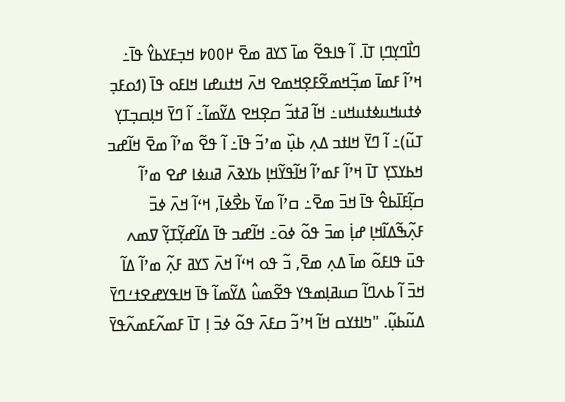ߣߊ߯ߣߌ߲ߣߊ߲ ߠߊ߫. ߊ߬ ߟߊߟߐ߬ ߘߊ߫ ߖߌߥ ߘߐ߫ ߂߀߀߈ ߞߏ߲ߓߌߕߌ߮ ߟߊ߫߸ ߞߴߊ߬ ߓߘߊ߫ ߘߏ߲߬ߞߘߐ߬ߓߐ߲ߞߘߐ ߞߍ߫ ߞߙߎߝߊ ߞߊߓߋ ߟߊ߫ (ߗߋߓߏ߲ ߦߙߎߞߎߦߙߎߞߎ߸ ߞߊ߬ ߥߙߏ߬ ߛߐ߲ߞߐ ߡߌ߬ߘߊ߬߸ ߊ߬ ߣߌ߫ ߞߊ߲ߛߏ߲ߠߌ߲ ߠߎ߬)߸ ߊ߬ ߣߌ߫ ߞߊߙߏ ߡߍ߲ ߕߎ߲߰ ߘߴߏ߬ ߟߊ߫߸ ߊ߬ ߟߐ߬ ߘߴߊ߬ ߘߐ߫ ߞߊ߬ߝߏ ߞߕߌߖߌ߲ ߠߊ߫ ߞߴߊ߬ ߓߘߴߊ߬ ߞߊ߬ߟߌ߬ߞߊ߲ ߕߌߢߍ߫ ߥߎߦߊ ߝߐ ߘߴߊ߬ ߛߊ߲߬ߓߊ߫ߕߐ߮ ߟߊ߫ ߞߏ߫ ߘߐ߫߸ ߛߴߊ߬ ߘߌ߫ ߕߐ߯ߦߊ߫, ߞߵߊ߬ ߞߍ߫ ߦߏ߫ ߓߍ߲߬ߒ߬ߡߊ߬ߞߊ߲ ߝߊ߲߭ ߘߏ߫ ߟߋ߬ ߦߋ߫߸ ߞߊ߬ߝߏ ߟߊ߫ ߡߊ߬ߝߌ߲߬ߠߌ߲߬ ߜߘߍ ߟߎ߫ ߟߊߓߋ߬ ߘߊ߫ ߡߍ߲ ߘߐ߫, ߏ߬ ߟߋ ߞߵߊ߬ ߞߍ߫ ߖߌߥ ߓߍ߲߬ ߘߴߊ߬ ߡߊ߬ ߞߏ߫ ߊ߬ ߕߍߣߊ߬ ߛߎߥߊ߲ߘߟߌ ߟߐ߬ߘߎ߮ ߡߌ߬ߘߊ߬ ߟߊ߫ ߞߊߟߌߝߐߙߑߣߌ߫ ߡߎ߬ߕߎ߲߬. "ߤߊߙߌߛ ߞߊ߬ ߞߴߏ߬ ߛߓߍ߫ ߟߋ߬ ߦߏ߫ ߊ߲ ߠߊ߫ ߓߘߍ߬ߓߘߍ߬ߟߌ߫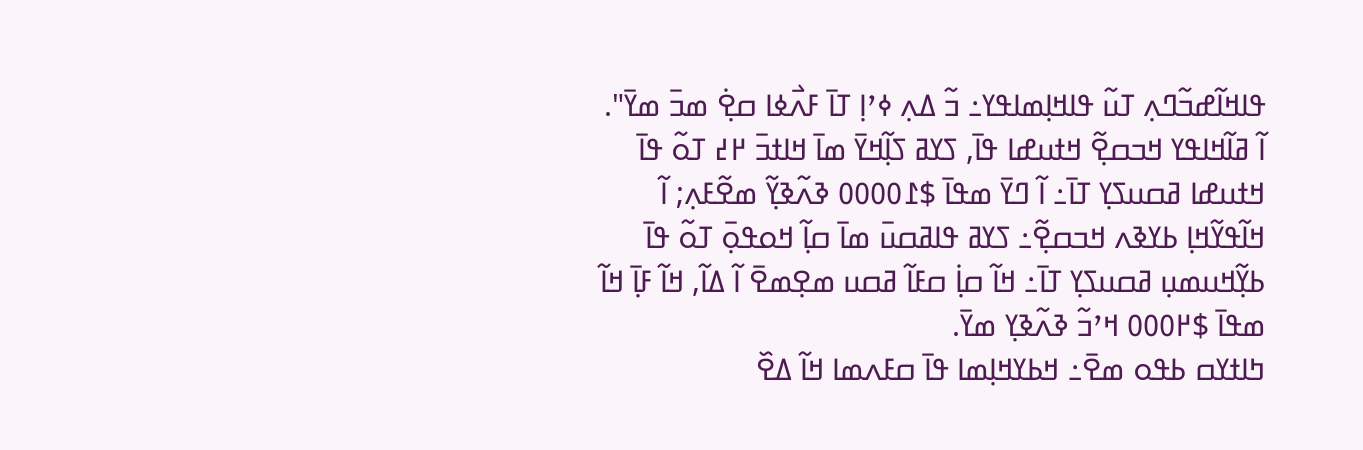ߟߊߞߊ߬ߝߏ߬ߣߍ߲ ߠߎ߬ ߟߊߞߊ߲ߘߊߟߌ߸ ߏ߬ ߡߍ߲ ߦߴߊ߲ ߠߊ߫ ߓߍ߯ߦߊ ߛߐ߲߭ ߘߏ߫ ߘߌ߫". ߊ߬ ߥߊ߬ߞߊߟߌ ߞߏߛߐ߲߬ ߞߙߎߝߊ ߟߊ߫, ߖߌߥ ߖߊ߲߬ߞߌ߫ ߘߊ߫ ߞߊߙߏ߫ ߂߄ ߠߋ߬ ߟߊ߫ ߞߙߎߝߊ ߥߛߎߖߌ߲ ߠߊ߫߸ ߊ߬ ߣߌ߫ ߘߟߊ߫ $߁߀߀߀߀ ߢߍ߬ߢߌ߲߬ ߘߐ߬ߓߍ߲; ߊ߬ ߞߊ߬ߟߌ߬ߞߊ߲ ߕߌߢߍ ߞߏߛߐ߲߬߸ ߖߌߥ ߟߊߥߛߎ߫ ߘߊ߫ ߛߊ߲߬ ߞߋߟߋ߲߫ ߠߋ߬ ߟߊ߫ ߕߌ߲߬ߞߎߘߎ߲ ߥߛߎߖߌ߲ ߠߊ߫߸ ߞߊ߬ ߛߊ߲߭ ߛߓߊ߬ ߥߛߎ ߘߐ߲ߘߐ߫ ߊ߬ ߡߊ߬, ߞߊ߬ ߓߊ߲߫ ߞߊ߬ ߘߟߊ߫ $߂߀߀߀ ߞߴߏ߬ ߢߍ߬ߢߌ߲ ߘߌ߫.
ߤߊߙߌߛ ߕߟߋ ߘߐ߫߸ ߞߕߌߞߊ߲ߘߊ ߟߊ߫ ߛߓߍߘߊ ߞߊ߬ ߡߐ߰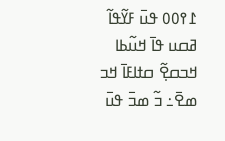߁߉߀߀ ߟߎ߫ ߓߌ߬ߟߊ߬ ߥߛߎ ߟߊ߫ ߞߎ߬ߕߊ ߞߏߛߐ߲߬ ߛߙߊߓߊ߫ ߞߏ ߘߐ߫߸ ߏ߬ ߘߏ߫ ߟߎ߫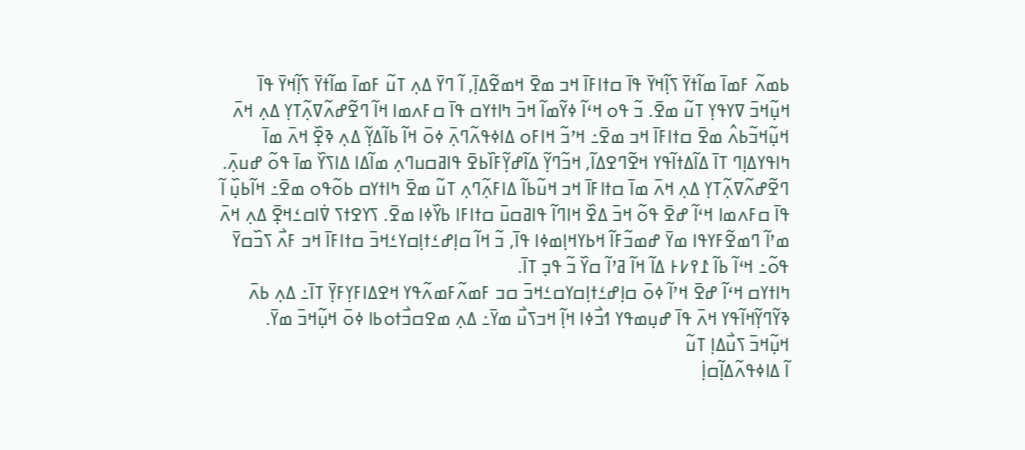ߕߘߍ߬ ߓߘߊ߫ ߘߊ߬ߙߌ߫ ߖߊ߲߬ߞߌ߫ ߟߊ߫ ߛߙߊߓߊ߫ ߞߏ ߘߐ߫ ߞߘߐ߬ߡߊ߲߫, ߊ߬ ߣߌ߫ ߡߍ߲ ߠߎ߬ ߓߘߊ߫ ߘߊ߬ߙߌ߫ ߖߊ߲߬ߞߌ߫ ߟߊ߫ ߞߎ߲߬ߞߏ߫ ߜߌߟߌ߲ ߠߎ߬ ߘߐ߫. ߏ߬ ߟߋ ߞߵߊ߬ ߦߌ߬ߘߊ߬ ߞߏ߫ ߤߊߙߌߛ ߟߊ߫ ߛߓߍߘߊ ߞߊ߬ ߣߐ߬ߝߍ߬ߜߍ߲߬ߠߌ߲ ߡߍ߲ ߞߍ߫ ߞߎ߲߬ߞߏ߬ߕߍ߮ ߘߐ߫ ߛߙߊߓߊ߫ ߞߏ ߘߐ߫߸ ߞߴߏ߬ ߞߊߓߋ ߡߊߦߟߍ߬ߣߍ߲߫ ߦߋ߫ ߞߊ߬ ߕߊ߬ߡߌ߲߬ ߡߍ߲ ߢߐ߲߰ ߞߍ߫ ߘߊ߫ ߤߊߟߌߡߊ߲ߣ ߠߊ߫ ߡߊ߬ߡߙߊ߬ߟߌ ߞߐ߬ߣߐߡߊ߬, ߞߏ߬ߣߌ߲߬ ߡߊ߬ߝߌ߲߬ߓߊ߰ߕߐ߫ ߟߊߥߛߎߣߍ߲ ߘߊ߬ߡߊ ߡߊߖߌ߰ ߘߊ߫ ߟߋ߬ ߝߎߍ߲߫. ߣߐ߬ߝߍ߬ߜߍ߲߬ߠߌ߲ ߡߍ߲ ߞߍ߫ ߘߊ߫ ߛߙߊߓߊ߫ ߞߏ ߞߎ߬ߕߊ߬ ߡߊߓߍ߲߬ߣߍ߲ ߠߎ߬ ߘߐ߫ ߤߊߙߌߛ ߕߋ߬ߟߋ ߘߐ߫߸ ߞߊ߬ߕߎ߲߰ ߊ߬ ߟߊ߫ ߛߓߍߘߊ ߞߵߊ߬ ߝߐ߫ ߟߋ߬ ߞߏ߫ ߡߐ߰ ߞߊߣߊ߬ ߟߊߥߛߎ߫ ߛߙߊߓߊ ߕߌ߰ߦߊ ߘߐ߫. ߖߌߐߙߖ ߜ߭ߊߛߑߞߐ߲߫ ߡߍ߲ ߞߍ߫ ߘߴߊ߬ ߣߘߐ߬ߓߌߟߊ ߘߌ߫ ߝߘߏ߬ߓߊ߬ ߞߕߌߞߊ߲ߘߦߊ ߟߊ߫, ߏ߬ ߞߊ߬ ߛߊ߲ߝߑߙߊ߲ߛߌߑߞߏ߫ ߛߙߊߓߊ߫ ߞߏ ߓߍ߯ ߖߏ߰ߛߌ߫ ߟߋ߬߸ ߞߵߊ߬ ߕߊ߬ ߁߉߇߅ ߡߊ߬ ߞߊ߬ ߥߴߊ߬ ߛߌ߰ ߏ߬ ߟߏ߲ ߠߊ߫.
ߤߊߙߌߛ ߞߵߊ߬ ߝߐ߫ ߞߴߊ߬ ߦߋ߫ ߛߊ߲ߝߑߙߊ߲ߛߌߛߑߞߏ߫ ߛߏ ߓߘߍ߬ߓߘߍ߬ߟߌ ߞߐߡߊߓߌ߲ߓߌ߲߫ ߠߊ߫߸ ߡߍ߲ ߕߍ߫ ߢߌ߬ߣߌ߲߬ߞߊ߬ߟߌ ߞߍ߫ ߟߊ߫ ߝߎ߲ߘߟߌ ߗߏ߯ߦߊ ߞߊ߲߬ ߞߏߖߎ߯ ߘߌ߫߸ ߡߍ߲ ߘߐߛߏ߯ߙߋߕߊ ߦߋ߫ ߞߎ߲߬ߞߏ߫ ߘߌ߫.
ߞߎ߲߬ߞߏ߫ ߖߎ߯ߡߊ߲ ߠߎ߬
ߊ߬ ߡߊߦߟߍ߬ߡߊ߲߬ߛߊ߲߭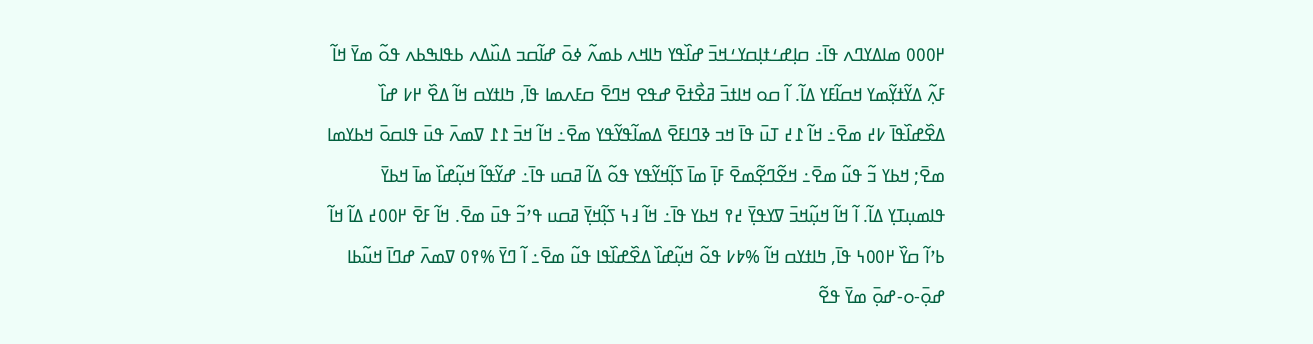߂߀߀߀ ߘߊߡߌߣߍ ߟߊ߫߸ ߛߊ߲ߝߑߙߊ߲ߛߌߑߞߏ߫ ߝߊ߰ߟߌ ߤߊߞߍ ߕߘߍ߬ ߦߋ߫ ߝߊ߬ߛߏ ߡߎ߰ߡߍ ߕߟߊߒߕߍ ߟߋ߬ ߘߌ߫ ߞߊ߬ ߓߍ߲߬ ߡߌ߬ߙߌ߲߬ߘߌ ߞߛߊ߬ߓߌ ߡߊ߬. ߊ߬ ߛߋ ߞߊߙߏ߫ ߥߐ߯ߙߐ߫ ߝߟߐ ߞߣߐ߫ ߛߓߍߘߊ ߟߊ߫, ߤߊߙߌߛ ߞߊ߬ ߡߐ߰ ߂߇ ߝߊ߰ ߡߐ߰ߝߊ߰ߟߊ߫ ߇߄ ߘߐ߫߸ ߞߊ߬ ߁߄ ߠߎ߫ ߟߊ߫ ߞߏ ߢߣߊߓߐ߫ ߡߘߊ߬ߟߌ߬ߟߌ ߘߐ߫߸ ߞߊ߬ ߞߏ߫ ߁߁ ߜߘߍ߫ ߟߎ߫ ߟߊߛߋ߫ ߞߕߌߘߊ ߘߐ߫; ߞߕߌ ߏ߬ ߟߎ߬ ߘߐ߫߸ ߞߐ߬ߣߐ߲߬ߘߐ߫ ߓߊ߲߫ ߘߊ߫ ߖߊ߲߬ߞߌ߬ߟߌ ߟߋ߬ ߡߊ߬ ߥߛߎ ߟߊ߫߸ ߝߌ߬ߟߊ߬ ߞߎ߲߬ߝߊ߰ ߘߊ߫ ߞߕߌ߫ ߟߊߘߎ߲ߠߌ߲ ߡߊ߬. ߊ߬ ߞߊ߬ ߞߎ߲߬ߞߏ߫ ߜߌߟߌ߲߫ ߄߉ ߞߕߌ ߟߊ߫߸ ߞߊ߬ ߃߆ ߖߊ߲߬ߞߌ߲߫ ߥߛߎ ߟߴߏ߬ ߟߎ߫ ߘߐ߫. ߞߊ߬ ߓߐ߫ ߂߀߀߄ ߡߊ߬ ߞߊ߬ ߕߴߊ߬ ߛߌ߰ ߂߀߀߆ ߟߊ߫, ߤߊߙߌߛ ߞߊ߬ %߈߇ ߟߋ߬ ߞߎ߲߬ߝߊ߰ ߡߐ߰ߝߊ߰ߟߊ ߟߎ߬ ߘߐ߫߸ ߊ߬ ߣߌ߫ %߉߀ ߜߘߍ߫ ߝߣߊ߫ ߞߎ߬ߕߊ ߝߋ߲߫-ߋ-ߝߋ߲߫ ߘߌ߫ ߟߐ߬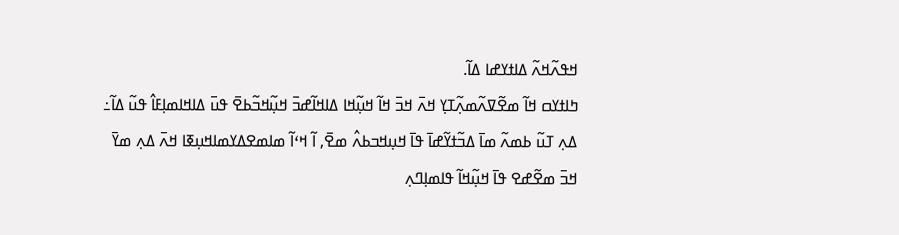ߞߟߍ߬ߞߍ߬ ߡߊߙߌߝߊ ߡߊ߬.
ߤߊߙߌߛ ߞߊ߬ ߘߐ߬ߜߍ߬ߘߍ߲߬ߠߌ߲ ߞߍ߫ ߞߏ߫ ߞߊ߬ ߞߎ߲߬ߞߊ ߡߊߞߊ߬ߝߏ߫ ߞߎ߲߬ߞߏ߬ߕߐ߫ ߟߎ߫ ߡߊߞߊߘߊ߲ߓߊ߮ ߟߎ߬ ߡߊ߬߸ ߡߍ߲ ߠߎ߬ ߕߘߍ߬ ߘߊ߫ ߡߏ߬ߙߌ߬ߝߊ߫ ߟߊ߫ ߞߎ߲ߞߏߕߍ߮ ߘߐ߫, ߊ߬ ߞߵߊ߬ ߘߊߘߐߡߌߘߊߞߎ߲ߧߊ ߞߍ߫ ߡߍ߲ ߘߌ߫ ߞߏ߫ ߘߐ߬ߝߐ ߟߊ߫ ߞߎ߲߬ߞߊ߬ ߟߊߘߊ߲ߣߍ߲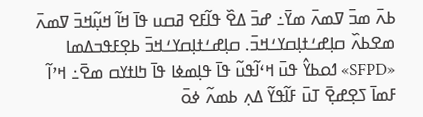ߕߍ߫ ߘߏ߫ ߜߘߍ߫ ߘߌ߫߸ ߝߏ߫ ߡߐ߰ ߟߊ߬ߓߐ ߥߛߎ ߟߊ߫ ߞߊ߬ ߞߎ߲߬ߞߏ߫ ߜߘߍ߫ ߘߐߕߍ߰ ߛߊ߲ߝߑߙߊ߲ߛߌߑߞߏ߫. ߛߊ߲ߝߑߙߊ߲ߛߌߑߞߏ߫ ߕߐ߲ߓߟߏߡߘߊ «SFPD» ߗߋߕߌ߮ ߟߎ߫ ߞߵߊ߬ߟߎ߬ ߟߊ߫ ߟߊ߲ߘߦߊ ߟߊ߫ ߤߊߙߌߛ ߘߐ߫߸ ߞߴߊ߬ ߓߘߊ߫ ߖߐ߲ߝߐ߲߫ ߠߎ߫ ߓߊ߬ߟߌ߬ ߡߍ߲ ߕߘߍ߬ ߦߋ߫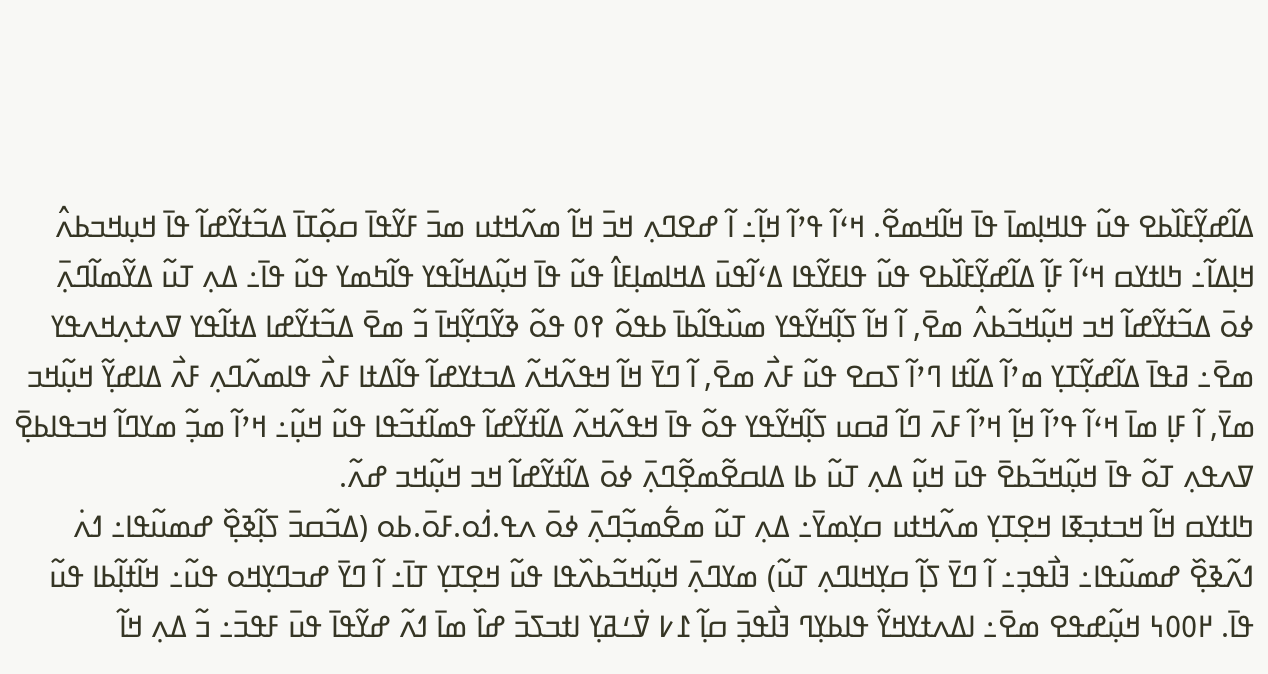ߡߊ߬ߝߌ߲߬ߓߊ߰ߕߐ ߟߎ߬ ߟߊߞߊ߲ߘߊ߫ ߟߊ߫ ߞߊ߬ߞߘߐ߬. ߞߵߊ߬ ߟߴߊ߬ ߞߊ߲߬߸ ߊ߬ ߝߐߣߍ߲ ߞߏ߫ ߞߊ߬ ߘߍ߬ߞߙߎ ߘߏ߫ ߓߌ߬ߟߊ߫ ߛߋ߲߬ߠߊ߫ ߡߏ߬ߙߌ߬ߝߊ߬ ߟߊ߫ ߞߎ߲ߞߏߕߍ߮ ߞߊ߲ߡߊ߬߸ ߤߊߙߌߛ ߞߵߊ߬ ߓߊ߲߬ ߡߊ߬ߝߌ߲߬ߓߊ߰ߕߐ ߟߎ߬ ߟߊߓߌ߬ߟߊ ߡߵߊ߬ߟߎ߫ ߡߞߊߘߊ߲ߓߊ߮ ߟߎ߬ ߟߊ߫ ߞߎ߲߬ߡߞߊ߬ߟߌ ߟߊ߬ߤߘߌ ߟߎ߬ ߟߊ߫߸ ߡߍ߲ ߠߎ߬ ߡߌ߬ߘߊ߬ߣߍ߲߫ ߦߋ߫ ߡߏ߬ߙߌ߬ߝߊ߬ ߞߏ ߞߎ߲߬ߞߏ߬ߕߍ߮ ߘߐ߫, ߊ߬ ߞߊ߬ ߖߊ߲߬ߞߌ߬ߟߌ ߘߎ߰ߟߊ߬ߕߊ߫ ߕߟߋ߬ ߉߀ ߟߋ߬ ߢߌ߬ߣߌ߲߬ߞߊ߫ ߏ߬ ߘߐ߫ ߡߏ߬ߙߌ߬ߝߊ ߡߙߊ߬ߟߌ ߜߍߙߍ߲ߞߍߟߌ ߘߐ߫߸ ߥߟߊ߫ ߡߊ߬ߝߌ߲߬ߠߌ߲ ߘߴߊ߬ ߡߊ߬ߙߊ ߣߴߊ߬ ߖߛߐ ߟߎ߬ ߓߍ߯ ߘߐ߫, ߊ߬ ߣߌ߫ ߞߊ߬ ߞߟߍ߬ߞߍ߬ ߡߏߙߌߝߊ߬ ߟߊ߬ߡߙߊ ߓߍ߯ ߟߊߘߍ߬ߣߍ߲ ߓߍ߯ ߡߊߝߌ߲߬ ߞߎ߲߬ߞߏ ߘߌ߫, ߊ߬ ߓߊ߲ ߘߊ߫ ߞߵߊ߬ ߟߴߊ߬ ߞߊ߲߬ ߞߴߊ߬ ߓߍ߫ ߣߊ߬ ߥߛߎ ߖߊ߲߬ߞߌ߬ߟߌ ߟߋ߬ ߟߊ߫ ߞߟߍ߬ߞߍ߬ ߡߊ߬ߙߌ߬ߝߊ߬ ߟߘߊ߬ߙߏ߬ߟߊ ߟߎ߬ ߞߎ߲߬߸ ߞߴߊ߬ ߘߏ߲߬ ߘߌߣߊ߬ ߞߏߟߊߕߐ߲߫ ߜߍߟߍ߲ ߠߋ߬ ߟߊ߫ ߞߎ߲߬ߞߏ߬ߕߐ߫ ߟߎ߫ ߞߎ߲߬ ߡߍ߲ ߠߎ߬ ߕߊ ߡߊߛߐ߬ߘߐ߲߬ߣߍ߲߫ ߦߋ߫ ߡߊ߬ߙߌ߬ߝߊ߬ ߞߏ ߞߎ߲߬ߞߏ ߝߍ߬.
ߤߊߙߌߛ ߞߊ߬ ߞߏߙߏ߲ߧߊ ߞߐ߲ߠߌ߲ ߘߍ߬ߞߙߎ ߛߌ߲ߘߌ߫߸ ߡߍ߲ ߠߎ߬ ߘߐ߱ߘߏ߲߬ߣߍ߲߫ ߦߋ߫ ߍߟ.ߗ߭ߋ.ߓߋ߫.ߕߋ (ߡߏ߬ߛߏ߫ ߖߊ߲߬ߢߐ߲߰ ߝߘߎ߬ߟߊ߸ ߗߍ߭ ߗߍ߬ߢߐ߲߰ ߝߘߎ߬ߟߊ߸ ߔߊ߯ߟߏ߲߸ ߊ߬ ߣߌ߫ ߖߊ߲߬ ߛߌ߲ߞߊߣߍ߲ ߠߎ߬) ߘߌߣߍ߲߫ ߞߎ߲߬ߞߏ߬ߕߍ߰ߟߊ ߟߎ߬ ߞߐ߲ߠߌ߲ ߠߊ߫߸ ߊ߬ ߣߌ߫ ߝߏߣߌ߲ߞߋ ߟߎ߬߸ ߞߊ߬ߙߊ߲߬ߕߊ ߟߎ߬ ߟߊ߫. ߂߀߀߆ ߞߎ߲߬ߝߟߐ ߘߐ߫߸ ߊߡߍߙߌߞߌ߬ ߟߊߕߌ߲ߣ ߔߊ߯ߟߏ߲߫ ߛߊ߲߬ ߁߇ ߜ߭ߑߥߌ߲ ߊߙߏߖߏ߫ ߝߊ߰ ߘߊ߫ ߗߍ߬ ߝߌ߬ߟߊ߫ ߟߎ߫ ߓߟߏ߫߸ ߏ߬ ߡߍ߲ ߞߊ߬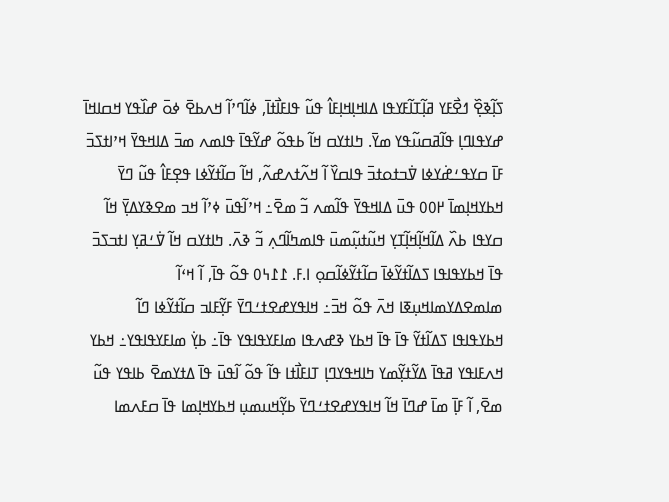ߖߊ߲߬ߢߐ߲߰ ߗߐ߯ߓߌ ߥߊ߲߬ߠߊ߬ߓߌߟߊ ߡߊߞߊ߲ߞߊ߲ߓߊ߮ ߟߎ߬ ߟߊߓߊ߯ߙߊ߫, ߦߊ߬ߣߴߊ߬ ߞߍߕߐ߫ ߦߋ߫ ߝߊ߰ߟߌ ߞߛߊߞߊ߫ ߝߌߟߊߣߊ߲ ߟߊ߬ߥߛߎ߬ߟߌ ߘߌ߫. ߤߊߙߌߛ ߞߊ߬ ߕߟߋ߬ ߝߌ߬ߟߊ߫ ߟߊߘߍ ߘߏ߫ ߡߊߞߟߌ߫ ߞߴߊߙߖߏ߫ ߓߊ߫ ߛߌߟߑߝ߭ߌߦߊ ߜ߭ߏߙߋߙߏ߫ ߟߊߛߌ߰ ߊ߬ ߞߍ߬ߙߍߝߍ߬, ߞߊ߬ ߛߊ߬ߙߌ߬ߦߊ ߟߐ߲ߓߊ߮ ߟߎ߬ ߣߌ߫ ߞߕߌߞߊ߲ߘߊ߫ ߂߀߀ ߟߎ߫ ߡߊߞߟߌ߫ ߟߊ߬ߘߍ ߏ߬ ߘߐ߫߸ ߞߴߊ߬ߟߎ߫ ߦߴߊ߬ ߞߏ ߘߐߢߌߡߌ߲߫ ߞߊ߬ ߛߌߟߊ ߕߍ߰ ߡߊ߬ߞߊ߲߬ߞߊ߲߬ߠߌ߲ ߞߎ߬ߙߎ߲߬ߘߎ߫ ߟߊߘߤߊ߬ߣߍ߲ ߏ߬ ߢߍ߫. ߤߊߙߌߛ ߞߊ߬ ߜ߭ߑߥߌ߲ ߊߙߏߖߏ߫ ߟߊ߫ ߞߕߌߟߊߟߊ ߖߡߊ߬ߙߌ߬ߦߊ߫ ߛߊ߬ߙߌ߬ߦߊ߬ߛߋ߲ ߊ.ߓ. ߁߁߆߀ ߟߋ߬ ߟߊ߫, ߊ߬ ߞߵߊ߬ ߘߊߘߐߡߌߘߊߞߎ߲ߧߊ ߞߍ߫ ߟߋ߬ ߞߏ߫߸ ߞߊߟߌߝߐߙߑߣߌ߫ ߓߌ߲߬ߓߊߏ ߛߊ߬ߙߌ߬ߦߊ ߣߊ߬ ߞߕߌߟߊߟߊ ߖߡߊ߬ߙߌ߬ ߟߊ߫ ߟߊ߫ ߞߕߌ ߢߝߍߟߊ ߘߊߓߌߟߊߟߌ ߟߊ߫߸ ߕߌ߲߭ ߘߊߓߌߟߊߟߌ߸ ߞߕߌ ߞߍߓߊߟߌ ߥߟߊ߫ ߡߌ߬ߙߌ߲߬ߘߌ ߤߊߞߟߌߣߊ߲ ߠߊߓߊ߯ߙߊ ߟߊ߬ ߟߋ߬ ߊ߬ߟߎ߫ ߟߊ߫ ߡߙߌߘߐ߫ ߕߊߟߌ ߟߎ߬ ߘߐ߫, ߊ߬ ߓߊ߲߫ ߘߊ߫ ߝߣߊ߫ ߞߊ߬ ߞߊߟߌߝߐߙߑߣߌ߫ ߕߌ߲߬ߞߎߘߎ߲ ߞߕߌߞߊ߲ߘߊ ߟߊ߫ ߛߓߍߘߊ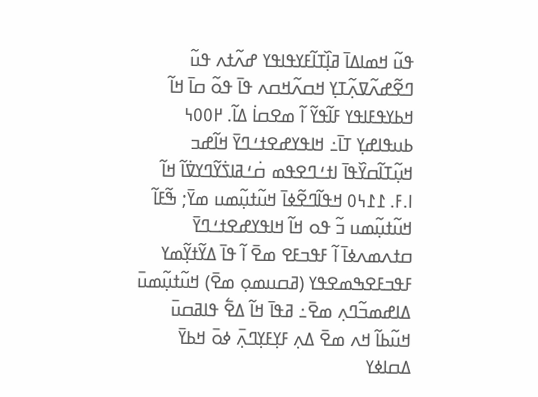ߟߎ߬ ߞߘߊߡߊ߫ ߥߊ߲߰ߠߊ߬ߓߌߟߊߟߌ ߝߍ߬ߙߍ ߟߎ߬ ߣߐ߬ߝߍ߬ߜߍ߲߬ߠߌ߲ ߞߛߍ߬ߞߛߍ ߟߊ߫ ߟߋ߬ ߛߊ߫ ߞߊ߬ ߞߕߌߟߓߊߟߌ ߓߊ߬ߟߌ߬ ߊ߬ ߘߐߛߊ߭ ߡߊ߬. ߂߀߀߆ ߕߎߟߊߝߌ߲ ߠߊ߫߸ ߞߊߟߌߝߐߙߑߣߌ߫ ߞߊ߬ߝߏ ߞߎ߲߬ߠߊ߬ߛߌ߰ߟߊ߫ ߊߙߑߣߐߟߘ ߛ߭ߑߥߊߖ߭ߌ߬ߣߌߜ߭ߊ߬ ߞߊ߬ ߊ.ߓ. ߁߁߆߀ ߞߟߊ߬ߣߐ߬ߦߊ߫ ߞߎ߬ߙߎ߲߬ߘߎ ߘߌ߫; ߒ߬ߓߊ߬ ߞߎ߬ߙߎ߲߬ߘߎ ߏ߬ ߟߋ ߞߊ߬ ߞߊߟߌߝߐߙߑߣߌ߫ ߛߙߍߘߍߦߊ߫ ߊ߬ ߓߟߏߓߐ ߘߐ߫ ߊ߬ ߟߊ߫ ߡߌ߬ߙߌ߲߬ߘߌ ߓߟߏߓߐߒߘߐߟߌ (ߥߛߎߘߋ߲ ߘߐ߫) ߞߎ߬ߙߎ߲߬ߘߎ߫ ߡߊߝߘߏ߬ߣߍ߲ ߘߐ߫߸ ߥߟߊ߫ ߞߊ߬ ߡߐ߱ ߟߊߥߛߎ߫ ߞߎ߬ߕߊ߬ ߞߍ ߘߐ߫ ߡߍ߲ ߓߌ߲ߓߌ߲ߣߍ߲߫ ߦߋ߫ ߞߕߌ߫ ߡߛߊߦߌ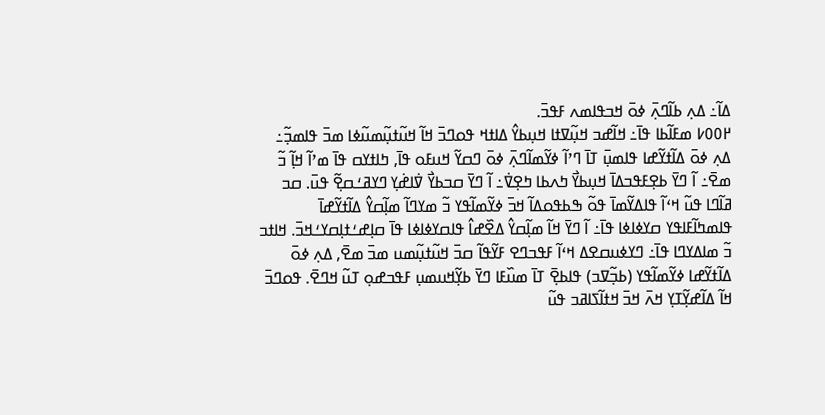ߡߊ߬߸ ߡߍ߲ ߕߊ߬ߣߍ߲߫ ߦߋ߫ ߞߏߟߊߘߍ ߓߟߏ߫.
߂߀߀߇ ߘߓߊ߬ߕߊ ߟߊ߫߸ ߞߊ߬ߝߏ ߞߎ߲߬ߜߙߊ ߞߎ߲ߕߌ߮ ߡߊߙߞ ߟߋߣߏ߫ ߞߊ߬ ߞߎ߬ߙߎ߲߬ߘߎ߬ߦߊ ߘߏ߫ ߟߊߘߏ߲߬߸ ߡߍ߲ ߦߋ߫ ߡߊ߬ߙߌ߬ߝߊ ߟߊߘߎ߲߫ ߠߊ߫ ߣߴߊ߬ ߦߌ߬ߘߊ߬ߣߍ߲߫ ߦߋ߫ ߣߛߌ߬ ߞߎߓߋ ߟߊ߫, ߤߊߙߌߛ ߟߊ߫ ߘߴߊ߬ ߞߊ߲߬ ߏ߬ ߘߐ߫߸ ߊ߬ ߣߌ߫ ߕߐ߲ߓߟߏߡߊ߫ ߞߎ߲ߕߌ߯ ߤߍߕߊ ߤߐ߲ߜ߭߸ ߊ߬ ߣߌ߫ ߛߏߕߌ߯ ߜ߭ߊߝ߭ߌ߲ ߣߌߥߑߛߐ߲߬ ߟߎ߫. ߛߏ ߥߊ߬ߣߊ ߟߎ߬ ߞߵߊ߬ ߟߊߡߌ߬ߘߊ߫ ߟߋ߬ ߒߕߟߋߡߊ߬ ߞߏ߫ ߦߌ߬ߘߊ߬ߟߌ ߏ߬ ߘߌߣߊ߬ ߘߊ߲߬ߛߌ߮ ߡߊ߬ߙߌ߬ߝߊ߫ ߟߊߘߤߊ߬ߓߊߟߌ ߛߌߦߊߦߊ ߟߊ߫߸ ߊ߬ ߣߌ߫ ߞߊ߬ ߘߊ߲߬ߛߌ߮ ߡߐ߰ߝߊ߮ ߟߊߛߌߦߊߦߊ ߟߊ߫ ߛߊ߲ߝߑߙߊ߲ߛߌߑߞߏ߫. ߞߊߙߏ ߏ߬ ߘߊߡߌߣߊ ߟߊ߫߸ ߣߌߦߎߛߐߡ ߞߵߊ߬ ߓߟߏߣߐ ߓߌ߬ߟߊ߬ ߛߏ߫ ߞߎ߬ߙߎ߲߬ߘߎ ߘߏ߫ ߘߐ߫, ߡߍ߲ ߦߋ߫ ߡߊ߬ߙߌ߬ߝߊ ߦߌ߬ߘߊ߬ߟߌ (ߕߏ߲߬ߜߏ) ߟߊߕߐ߲߫ ߠߊ߫ ߘߎ߰ߓߊ ߣߌ߫ ߕߌ߲߬ߞߎߘߎ߲ ߓߟߏߝߋ߲ ߠߎ߬ ߞߣߐ߫. ߟߋߣߏ߫ ߞߊ߬ ߡߊ߬ߝߌ߲߬ߠߌ߲ ߞߍ߫ ߞߏ߫ ߞߙߊ߬ߖߊߥߏ ߟߎ߬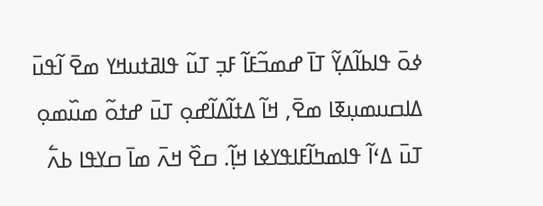ߦߋ߫ ߟߊߕߊ߬ߡߌ߲߬ ߠߊ߫ ߝߘߏ߬ߓߊ߬ ߓߏ߲ ߠߎ߬ ߟߊߥߙߎߞߌ ߘߐ߫ ߊ߬ߟߎ߫ ߡߊߛߎߘߎ߲ߧߊ ߘߐ߫, ߞߊ߬ ߡߙߊ߬ߡߊ߬ߝߋ߲ ߠߎ߫ ߝߙߋ߬ ߘߎ߰ߘߋ߲ ߠߎ߫ ߡߵߊ߬ ߟߊߘߤߊ߬ߓߊߟߌߦߊ ߞߊ߲߬. ߛߐ߰ ߞߍ߫ ߘߊ߫ ߛߌߟߊ ߕߍ߱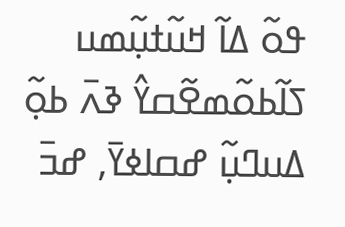ߟߋ߬ ߡߊ߬ ߞߎ߬ߙߎ߲߬ߘߎ ߖߊ߬ߕߋ߬ߘߐ߬ߛߌ߮ ߢߍ߫ ߕߋ߲߬ ߡߎߣߎ߲߬ ߝߛߊߦߌ߫, ߝߏ߫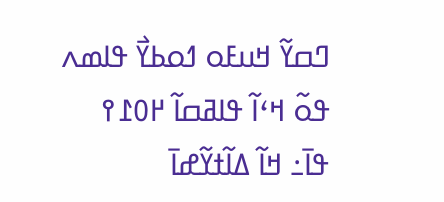ߣߛߌ߬ ߞߎߓߋ ߗߋߕߌ߯ ߟߊߘߍ ߟߋ߬ ߞߵߊ߬ ߟߊߥߛߊ߬ ߂߀߁߉ ߟߊ߫߸ ߞߊ߬ ߡߊ߬ߙߌ߬ߝߊ߫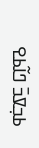ߕߏ߲ߜߏ߫ ߣߊ߬ߕߐ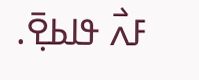ߓߍ߯ ߟߊߕߐ߲߫.